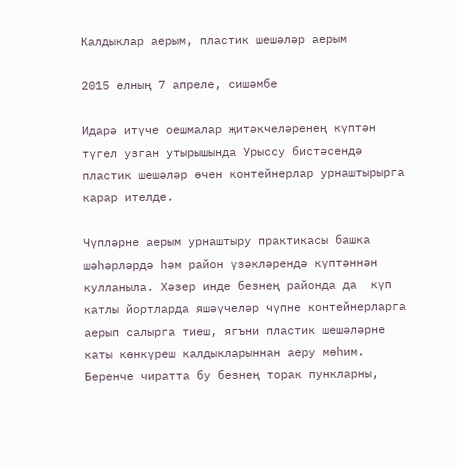Калдыклар аерым, пластик шешәләр аерым

2015 елның 7 апреле, сишәмбе

Идарә итүче оешмалар җитәкчеләренең күптән түгел узган утырышында Урыссу бистәсендә пластик шешәләр өчен контейнерлар урнаштырырга карар ителде.

Чүпләрне аерым урнаштыру практикасы башка шәһәрләрдә һәм район үзәкләрендә күптәннән кулланыла. Хәзер инде безнең районда да  күп катлы йортларда яшәүчеләр чүпне контейнерларга аерып салырга тиеш, ягъни пластик шешәләрне каты көнкүреш калдыкларыннан аеру мөһим. Беренче чиратта бу безнең торак пункларны,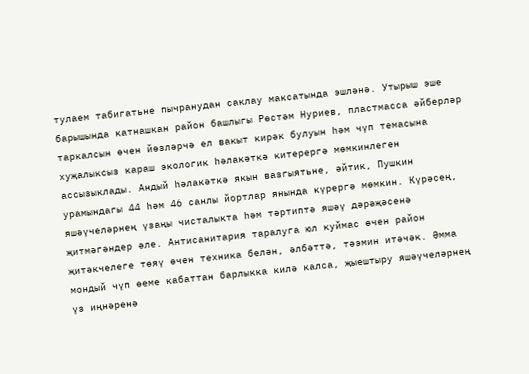тулаем табигатьне пычранудан саклау максатында эшләнә. Утырыш эше барышында катнашкан район башлыгы Рөстәм Нуриев, пластмасса әйберләр таркалсын өчен йөзләрчә ел вакыт кирәк булуын һәм чүп темасына хуҗалыксыз караш экологик һәлакәткә китерергә мөмкинлеген ассызыклады. Андый һәлакәткә якын вазгыятьне, әйтик, Пушкин урамындагы 44 һәм 46 санлы йортлар янында күрергә мөмкин. Күрәсең, яшәүчеләрнең үзаңы чисталыкта һәм тәртиптә яшәү дәрәҗәсенә җитмәгәндер әле. Антисанитария таралуга юл куймас өчен район җитәкчелеге төяү өчен техника белән, әлбәттә, тәэмин итәчәк. Әмма мондый чүп өеме кабаттан барлыкка килә калса, җыештыру яшәүчеләрнең үз иңнәренә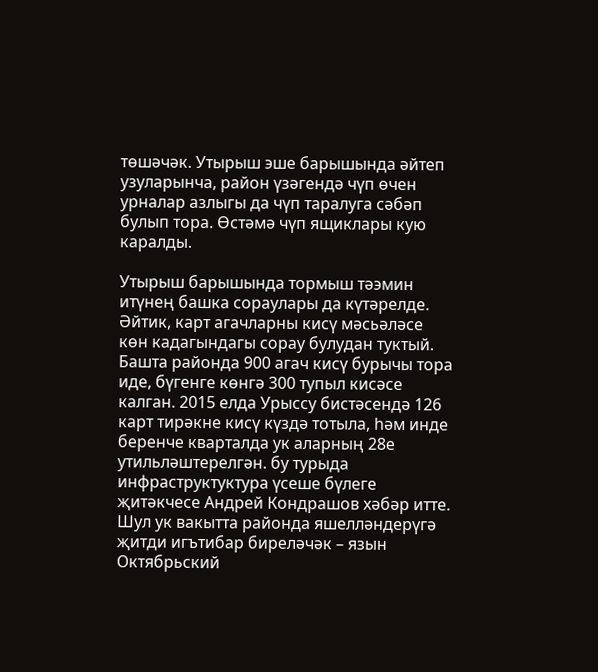төшәчәк. Утырыш эше барышында әйтеп узуларынча, район үзәгендә чүп өчен урналар азлыгы да чүп таралуга сәбәп булып тора. Өстәмә чүп ящиклары кую каралды.

Утырыш барышында тормыш тәэмин итүнең башка сораулары да күтәрелде. Әйтик, карт агачларны кисү мәсьәләсе көн кадагындагы сорау булудан туктый. Башта районда 900 агач кисү бурычы тора иде, бүгенге көнгә 300 тупыл кисәсе калган. 2015 елда Урыссу бистәсендә 126 карт тирәкне кисү күздә тотыла, һәм инде беренче кварталда ук аларның 28е утильләштерелгән. бу турыда инфраструктуктура үсеше бүлеге җитәкчесе Андрей Кондрашов хәбәр итте. Шул ук вакытта районда яшелләндерүгә җитди игътибар биреләчәк – язын Октябрьский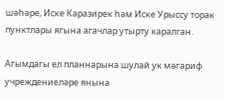шәһәре, Иске Каразирек һәм Иске Урыссу торак пунктлары ягына агачлар утырту каралган.

Агымдагы ел планнарына шулай ук мәгариф учреждениеләре янына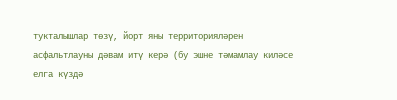тукталышлар төзү, йорт яны территорияләрен асфальтлауны дәвам итү керә (бу эшне тәмамлау киләсе елга күздә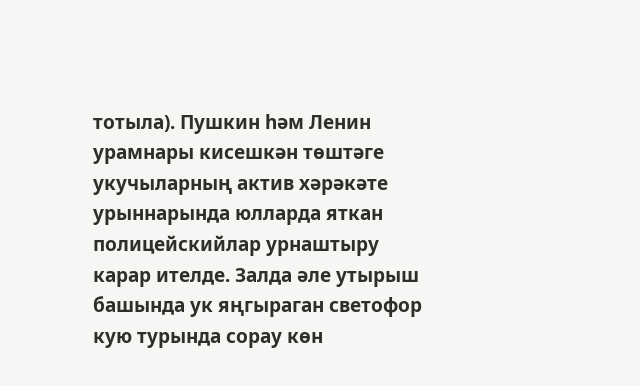тотыла). Пушкин һәм Ленин урамнары кисешкән төштәге укучыларның актив хәрәкәте урыннарында юлларда яткан полицейскийлар урнаштыру карар ителде. Залда әле утырыш башында ук яңгыраган светофор кую турында сорау көн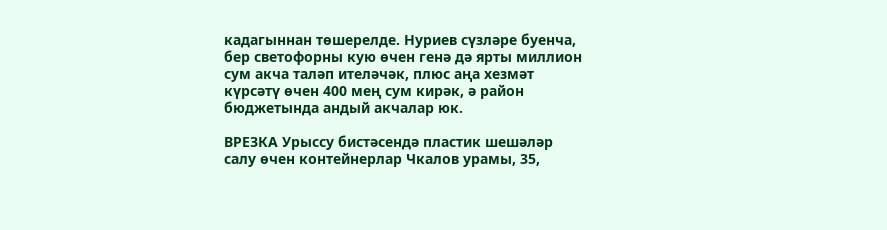кадагыннан төшерелде. Нуриев сүзләре буенча, бер светофорны кую өчен генә дә ярты миллион сум акча таләп ителәчәк, плюс аңа хезмәт күрсәтү өчен 400 мең сум кирәк, ә район бюджетында андый акчалар юк.

ВРЕЗКА Урыссу бистәсендә пластик шешәләр салу өчен контейнерлар Чкалов урамы, 35,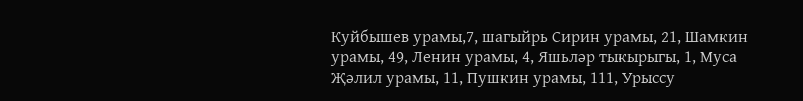Куйбышев урамы,7, шагыйрь Сирин урамы, 21, Шамкин урамы, 49, Ленин урамы, 4, Яшьләр тыкырыгы, 1, Муса Җәлил урамы, 11, Пушкин урамы, 111, Урыссу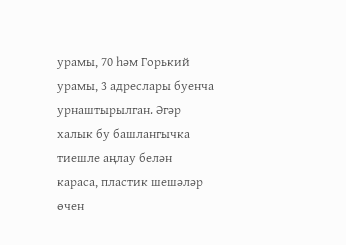урамы, 70 һәм Горький урамы, 3 адреслары буенча урнаштырылган. Әгәр халык бу башлангычка тиешле аңлау белән караса, пластик шешәләр өчен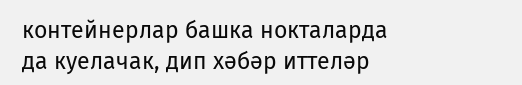контейнерлар башка нокталарда да куелачак, дип хәбәр иттеләр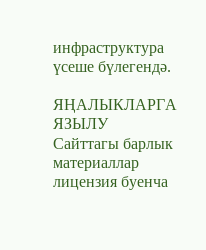инфраструктура үсеше бүлегендә.

ЯҢАЛЫКЛАРГА ЯЗЫЛУ
Сайттагы барлык материаллар лицензия буенча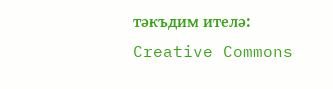тәкъдим ителә:
Creative Commons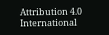Attribution 4.0 International